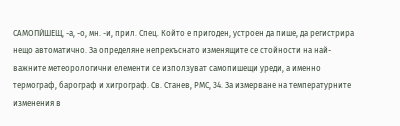САМОПЍШЕЩ, -а, -о, мн. -и, прил. Спец. Който е пригоден, устроен да пише, да регистрира нещо автоматично. За определяне непрекъснато изменящите се стойности на най-важните метеорологични елементи се използуват самопишещи уреди, а именно термограф, барограф и хигрограф. Св. Станев, РМС, 34. За измерване на температурните изменения в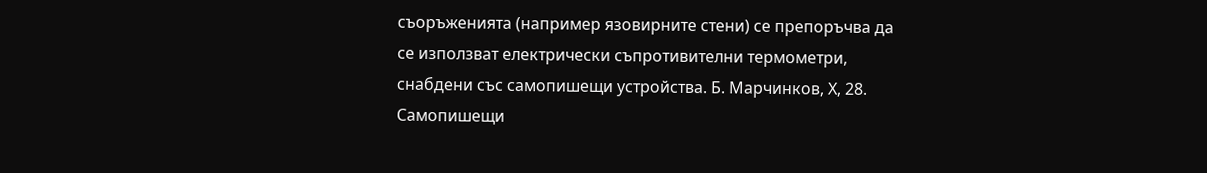съоръженията (например язовирните стени) се препоръчва да се използват електрически съпротивителни термометри, снабдени със самопишещи устройства. Б. Марчинков, Х, 28. Самопишещи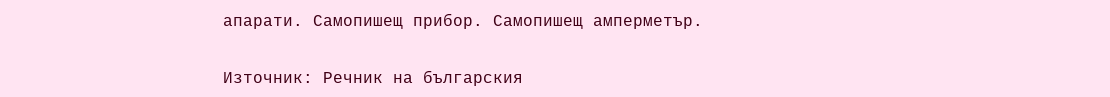апарати. Самопишещ прибор. Самопишещ амперметър.


Източник: Речник на българския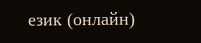език (онлайн)